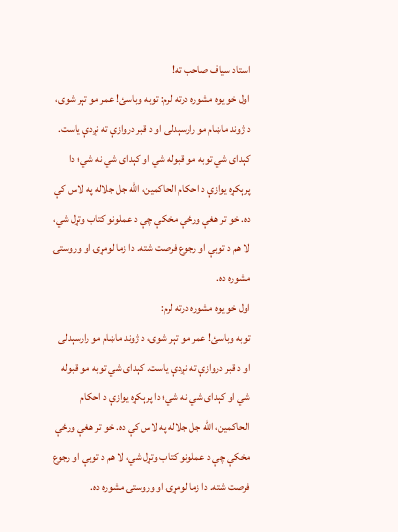استاد سیاف صاحب ته!
اول خو یوه مشوره درته لرم: توبه وباسئ! عمر مو تېر شوی، د ژوند ماښام مو رارسېدلی او د قبر دروازې ته نږدې یاست. کېدای شي توبه مو قبوله شي او کېدای شي نه شي؛ دا پرېکړه یوازې د احکام الحاکمین، الله جل جلاله په لاس کې ده. خو تر هغې ورځې مخکې چې د عملونو کتاب وتړل شي، لا هم د توبې او رجوع فرصت شته. دا زما لومړۍ او وروستۍ مشوره ده.
اول خو یوه مشوره درته لرم:
توبه وباسئ! عمر مو تېر شوی، د ژوند ماښام مو رارسېدلی او د قبر دروازې ته نږدې یاست. کېدای شي توبه مو قبوله شي او کېدای شي نه شي؛ دا پرېکړه یوازې د احکام الحاکمین، الله جل جلاله په لاس کې ده. خو تر هغې ورځې مخکې چې د عملونو کتاب وتړل شي، لا هم د توبې او رجوع فرصت شته. دا زما لومړۍ او وروستۍ مشوره ده.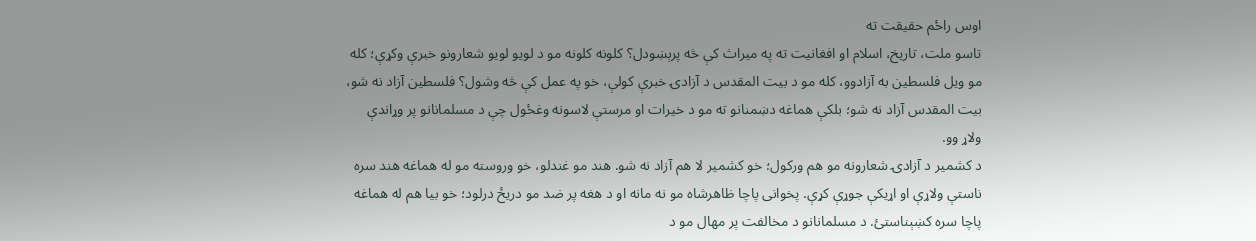اوس راځم حقیقت ته
تاسو ملت، تاریخ، اسلام او افغانیت ته په میراث کې څه پرېښودل؟ کلونه کلونه مو د لویو لویو شعارونو خبرې وکړې؛ کله مو ویل فلسطین به آزادوو، کله مو د بیت المقدس د آزادۍ خبرې کولې، خو په عمل کې څه وشول؟ فلسطین آزاد نه شو، بیت المقدس آزاد نه شو؛ بلکې هماغه دښمنانو ته مو د خیرات او مرستې لاسونه وغځول چې د مسلمانانو پر وړاندې ولاړ وو.
د کشمیر د آزادۍ شعارونه مو هم ورکول؛ خو کشمیر لا هم آزاد نه شو. هند مو غندلو، خو وروسته مو له هماغه هند سره ناستې ولاړې او اړیکې جوړې کړې. پخوانی پاچا ظاهرشاه مو نه مانه او د هغه پر ضد مو دریځ درلود؛ خو بیا هم له هماغه پاچا سره کښېناستئ. د مسلمانانو د مخالفت پر مهال مو د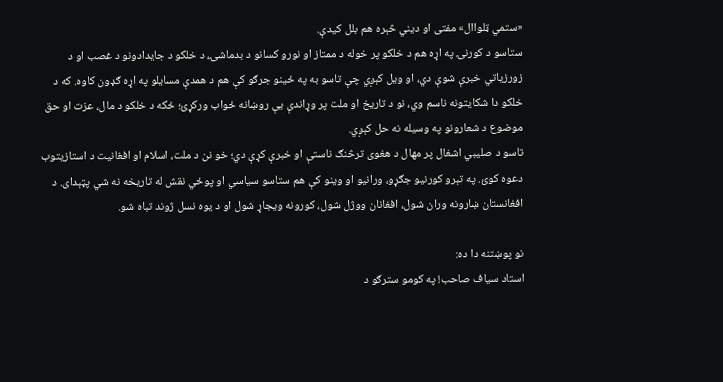«ستمي ټلواال» مفتی او دیني څېره هم بلل کیدې.
ستاسو د کورنۍ په اړه هم د خلکو پر خوله د ممتاز او نورو کسانو د بدماشۍ، د خلکو د جایدادونو د غصب او د زورزیاتي خبرې شوې دي، او ویل کېږي چې تاسو به په ځینو جرګو کې هم د همدې مسایلو په اړه ګډون کاوه. که د خلکو دا شکایتونه ناسم وي، نو د تاریخ او ملت پر وړاندې یې روښانه ځواب ورکړئ؛ ځکه د خلکو د مال، عزت او حق موضوع د شعارونو په وسیله نه حل کېږي.
تاسو د صلیبي اشغال پر مهال د هغوی ترڅنګ ناستې او خبرې کړې دي؛ خو نن د ملت، اسلام او افغانیت د استازیتوب دعوه کوئ. په تېرو کورنیو جګړو، ورانیو او وینو کې هم ستاسو سیاسي او پوځي نقش له تاریخه نه شي پټېدای. د افغانستان ښارونه وران شول، افغانان ووژل شول، کورونه ویجاړ شول او د یوه نسل ژوند تباه شو.

نو پوښتنه دا ده:
استاد سیاف صاحب! په کومو سترګو د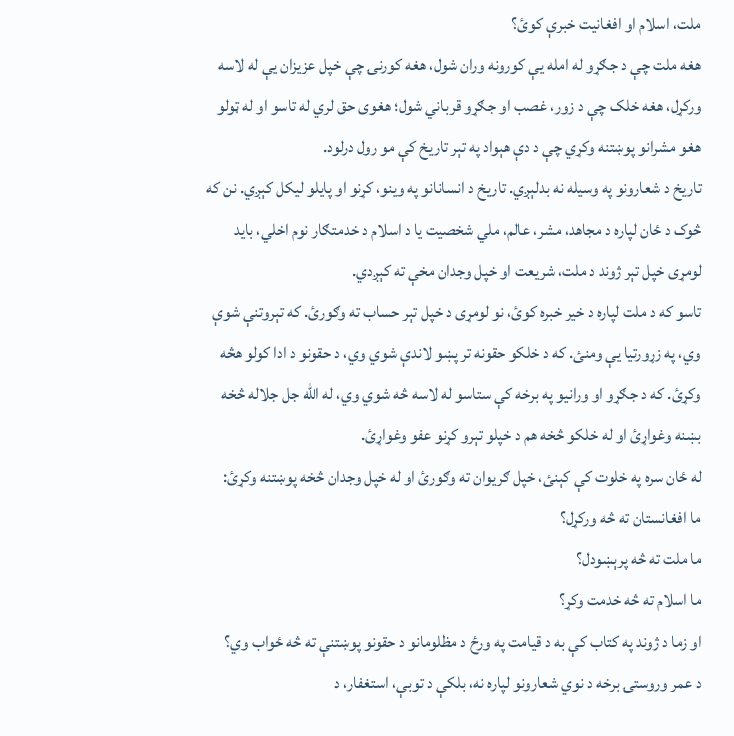ملت، اسلام او افغانیت خبرې کوئ؟
هغه ملت چې د جګړو له امله یې کورونه وران شول، هغه کورنۍ چې خپل عزیزان یې له لاسه ورکړل، هغه خلک چې د زور، غصب او جګړو قرباني شول؛ هغوی حق لري له تاسو او له ټولو هغو مشرانو پوښتنه وکړي چې د دې هېواد په تېر تاریخ کې مو رول درلود.
تاریخ د شعارونو په وسیله نه بدلېږي. تاریخ د انسانانو په وینو، کړنو او پایلو لیکل کېږي. نن که څوک د ځان لپاره د مجاهد، مشر، عالم، ملي شخصیت یا د اسلام د خدمتګار نوم اخلي، باید لومړی خپل تېر ژوند د ملت، شریعت او خپل وجدان مخې ته کېږدي.
تاسو که د ملت لپاره د خیر خبره کوئ، نو لومړی د خپل تېر حساب ته وګورئ. که تېروتنې شوې وي، په زړورتیا یې ومنئ. که د خلکو حقونه تر پښو لاندې شوي وي، د حقونو د ادا کولو هڅه وکړئ. که د جګړو او ورانیو په برخه کې ستاسو له لاسه څه شوي وي، له الله جل جلاله څخه بښنه وغواړئ او له خلکو څخه هم د خپلو تېرو کړنو عفو وغواړئ.
له ځان سره په خلوت کې کېنئ، خپل ګریوان ته وګورئ او له خپل وجدان څخه پوښتنه وکړئ:
ما افغانستان ته څه ورکړل؟
ما ملت ته څه پرېښودل؟
ما اسلام ته څه خدمت وکړ؟
او زما د ژوند په کتاب کې به د قیامت په ورځ د مظلومانو د حقونو پوښتنې ته څه ځواب وي؟
د عمر وروستۍ برخه د نوي شعارونو لپاره نه، بلکې د توبې، استغفار، د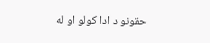حقونو د ادا کولو او له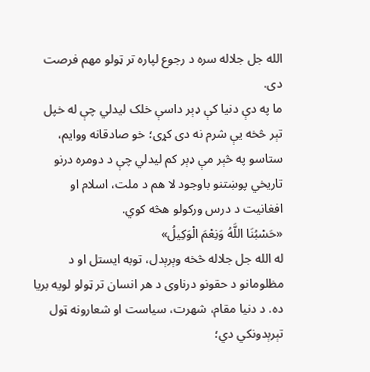الله جل جلاله سره د رجوع لپاره تر ټولو مهم فرصت دی.
ما په دې دنیا کې ډېر داسې خلک لیدلي چې له خپل تېر څخه یې شرم نه دی کړی؛ خو صادقانه ووایم، ستاسو په څېر مې ډېر کم لیدلي چې د دومره درنو تاریخي پوښتنو باوجود لا هم د ملت، اسلام او افغانیت د درس ورکولو هڅه کوي.
«حَسْبُنَا اللَّهُ وَنِعْمَ الْوَكِيلُ»
له الله جل جلاله څخه وېرېدل، توبه ایستل او د مظلومانو د حقونو درناوی د هر انسان تر ټولو لویه بریا ده. د دنیا مقام، شهرت، سیاست او شعارونه ټول تېرېدونکي دي؛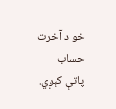خو د آخرت حساب پاتې کېږي.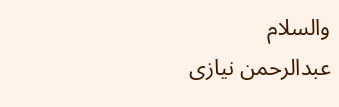والسلام
عبدالرحمن نیازی